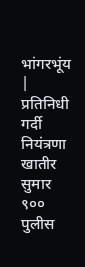भांगरभूंय | प्रतिनिधी
गर्दी नियंत्रणा खातीर सुमार ९०० पुलीस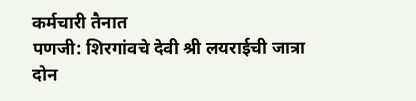कर्मचारी तैनात
पणजी: शिरगांवचे देवी श्री लयराईची जात्रा दोन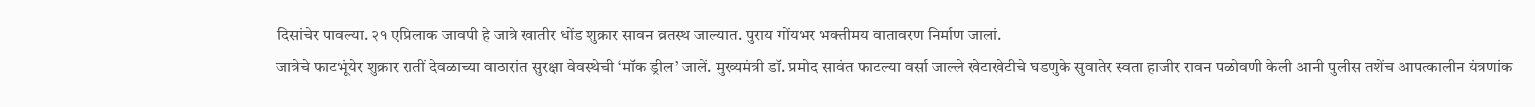दिसांचेर पावल्या. २१ एप्रिलाक जावपी हे जात्रे खातीर धोंड शुक्रार सावन व्रतस्थ जाल्यात. पुराय गोंयभर भक्तीमय वातावरण निर्माण जालां.
जात्रेचे फाटभूंयेर शुक्रार रातीं देवळाच्या वाठारांत सुरक्षा वेवस्थेची ‘मॉक ड्रील’ जालें. मुख्यमंत्री डॉ. प्रमोद सावंत फाटल्या वर्सा जाल्ले खेटाखेटीचे घडणुके सुवातेर स्वता हाजीर रावन पळोवणी केली आनी पुलीस तशेंच आपत्कालीन यंत्रणांक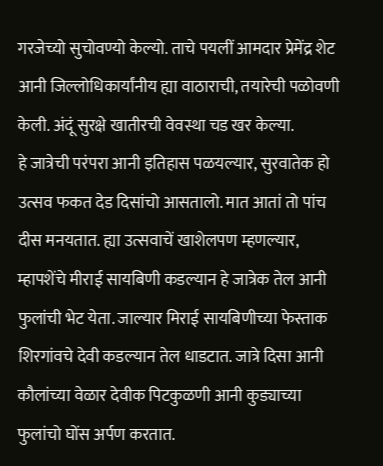गरजेच्यो सुचोवण्यो केल्यो. ताचे पयलीं आमदार प्रेमेंद्र शेट आनी जिल्लोधिकार्यांनीय ह्या वाठाराची, तयारेची पळोवणी केली. अंदूं सुरक्षे खातीरची वेवस्था चड खर केल्या.
हे जात्रेची परंपरा आनी इतिहास पळयल्यार, सुरवातेक हो उत्सव फकत देड दिसांचो आसतालो. मात आतां तो पांच दीस मनयतात. ह्या उत्सवाचें खाशेलपण म्हणल्यार, म्हापशेंचे मीराई सायबिणी कडल्यान हे जात्रेक तेल आनी फुलांची भेट येता. जाल्यार मिराई सायबिणीच्या फेस्ताक शिरगांवचे देवी कडल्यान तेल धाडटात. जात्रे दिसा आनी कौलांच्या वेळार देवीक पिटकुळणी आनी कुड्याच्या फुलांचो घोंस अर्पण करतात.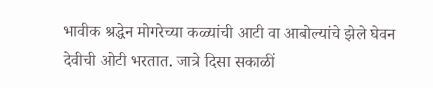भावीक श्रद्धेन मोगरेच्या कळ्यांची आटी वा आबोल्यांचे झेले घेवन देवीची ओटी भरतात. जात्रे दिसा सकाळीं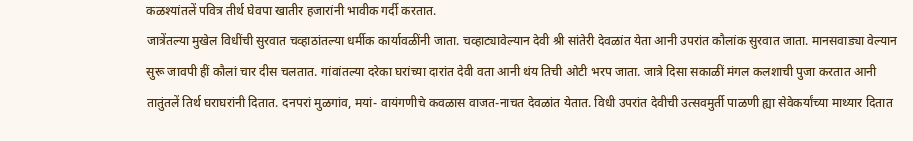कळश्यांतलें पवित्र तीर्थ घेवपा खातीर हजारांनी भावीक गर्दी करतात.
जात्रेंतल्या मुखेल विधींची सुरवात चव्हाठांतल्या धर्मीक कार्यावळींनी जाता. चव्हाट्यावेल्यान देवी श्री सांतेरी देवळांत येता आनी उपरांत कौलांक सुरवात जाता. मानसवाड्या वेल्यान सुरू जावपी हीं कौलां चार दीस चलतात. गांवांतल्या दरेका घरांच्या दारांत देवी वता आनी थंय तिची ओटी भरप जाता. जात्रे दिसा सकाळीं मंगल कलशाची पुजा करतात आनी तातुंतलें तिर्थ घराघरांनी दितात. दनपरां मुळगांव, मयां- वायंगणीचे कवळास वाजत-नाचत देवळांत येतात. विधी उपरांत देवीची उत्सवमुर्ती पाळणी ह्या सेवेकर्यांच्या माथ्यार दितात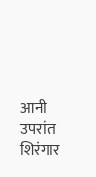आनी उपरांत शिरंगार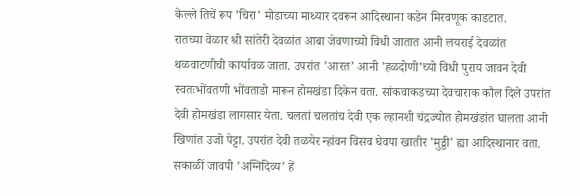केल्ले तिचें रूप ’चिरा’ मोडाच्या माथ्यार दवरून आदिस्थाना कडेन मिरवणूक काडटात.
रातच्या वेळार श्री सांतेरी देवळांत आबा जेवणाच्यो विधी जातात आनी लयराई देवळांत थळवाटणीची कार्यावळ जाता. उपरांत ’आरत’ आनी ’हळदोणी’च्यो विधी पुराय जावन देवी स्वतःभोंवतणी भोंवताडो मारून होमखंडा दिकेन वता. सांकवाकडच्या देवचाराक कौल दिले उपरांत देवी होमखंडा लागसार येता. चलतां चलतांच देवी एक ल्हानशी चंद्रज्योत होमखंडांत घालता आनी खिणांत उजो पेट्टा. उपरांत देवी तळयेर न्हांवन विसव घेवपा खातीर ’मुड्डी’ ह्या आदिस्थानार वता.
सकाळीं जावपी ’अग्निदिव्य’ हें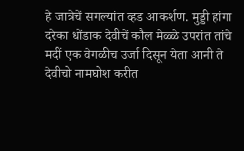हे जात्रेचें सगल्यांत व्हड आकर्शण. मुड्डी हांगा दरेका धोंडाक देवीचें कौल मेळ्ळे उपरांत तांचे मदीं एक वेगळीच उर्जा दिसून येता आनी ते देवीचो नामघोश करीत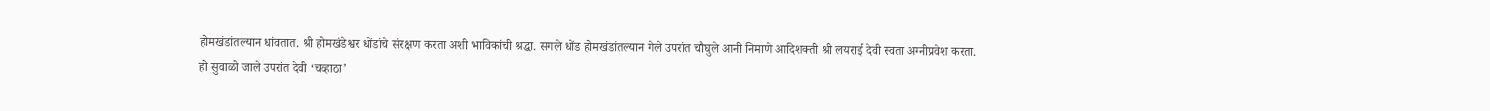होमखंडांतल्यान धांवतात. श्री होमखंडेश्वर धोंडांचे संरक्षण करता अशी भाविकांची श्रद्धा. सगले धोंड होमखंडांतल्यान गेले उपरांत चौघुले आनी निमाणे आदिशक्ती श्री लयराई देवी स्वता अग्नीप्रवेश करता.
हो सुवाळो जाले उपरांत देवी ‘चव्हाठा’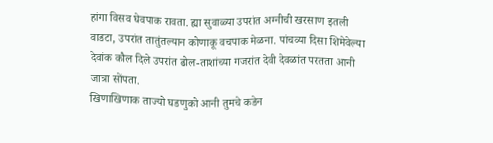हांगा विसव घेवपाक रावता. ह्या सुवाळ्या उपरांत अग्नीची खरसाण इतली वाडटा, उपरांत तातुंतल्यान कोणाकू वचपाक मेळना. पांचव्या दिसा शिमेवेल्या देवांक कौल दिले उपरांत ढोल-ताशांच्या गजरांत देवी देवळांत परतता आनी जात्रा सोंपता.
खिणाखिणाक ताज्यो घडणुको आनी तुमचे कडेन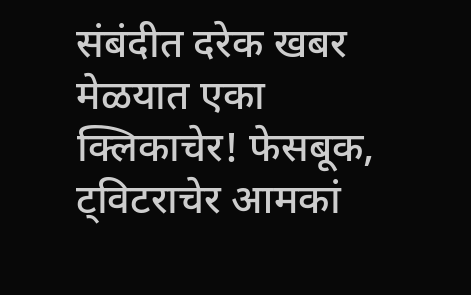संबंदीत दरेक खबर मेळयात एका क्लिकाचेर! फेसबूक, ट्विटराचेर आमकां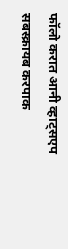फॉलो करात आनी व्हाट्सएप सबस्क्रायब करपाक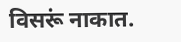विसरूं नाकात.